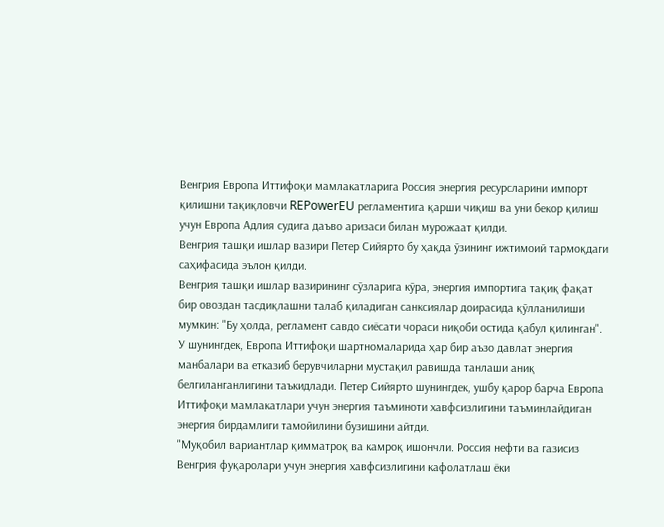Венгрия Европа Иттифоқи мамлакатларига Россия энергия ресурсларини импорт қилишни тақиқловчи REPowerEU регламентига қарши чиқиш ва уни бекор қилиш учун Европа Адлия судига даъво аризаси билан мурожаат қилди.
Венгрия ташқи ишлар вазири Петер Сийярто бу ҳақда ўзининг ижтимоий тармоқдаги саҳифасида эълон қилди.
Венгрия ташқи ишлар вазирининг сўзларига кўра, энергия импортига тақиқ фақат бир овоздан тасдиқлашни талаб қиладиган санксиялар доирасида қўлланилиши мумкин: "Бу ҳолда, регламент савдо сиёсати чораси ниқоби остида қабул қилинган".
У шунингдек, Европа Иттифоқи шартномаларида ҳар бир аъзо давлат энергия манбалари ва етказиб берувчиларни мустақил равишда танлаши аниқ белгиланганлигини таъкидлади. Петер Сийярто шунингдек, ушбу қарор барча Европа Иттифоқи мамлакатлари учун энергия таъминоти хавфсизлигини таъминлайдиган энергия бирдамлиги тамойилини бузишини айтди.
"Муқобил вариантлар қимматроқ ва камроқ ишончли. Россия нефти ва газисиз Венгрия фуқаролари учун энергия хавфсизлигини кафолатлаш ёки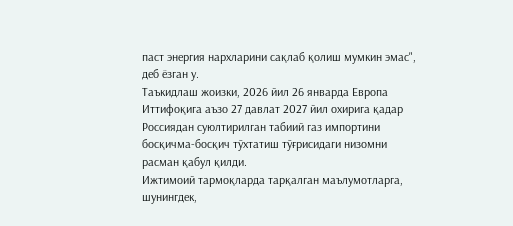паст энергия нархларини сақлаб қолиш мумкин эмас", деб ёзган у.
Таъкидлаш жоизки, 2026 йил 26 январда Европа Иттифоқига аъзо 27 давлат 2027 йил охирига қадар Россиядан суюлтирилган табиий газ импортини босқичма-босқич тўхтатиш тўғрисидаги низомни расман қабул қилди.
Ижтимоий тармоқларда тарқалган маълумотларга, шунингдек,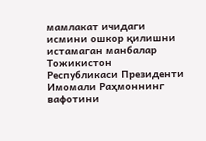мамлакат ичидаги исмини ошкор қилишни истамаган манбалар Тожикистон Республикаси Президенти Имомали Раҳмоннинг вафотини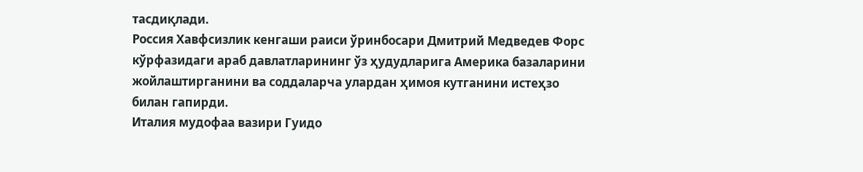тасдиқлади.
Россия Хавфсизлик кенгаши раиси ўринбосари Дмитрий Медведев Форс кўрфазидаги араб давлатларининг ўз ҳудудларига Америка базаларини жойлаштирганини ва соддаларча улардан ҳимоя кутганини истеҳзо билан гапирди.
Италия мудофаа вазири Гуидо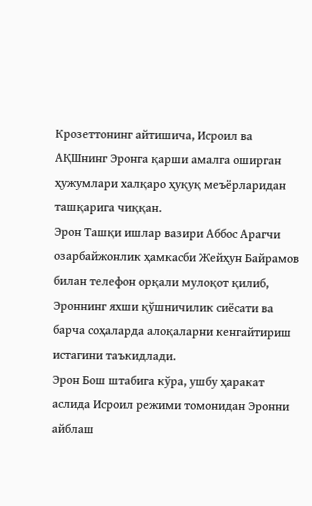Крозеттонинг айтишича, Исроил ва АҚШнинг Эронга қарши амалга оширган ҳужумлари халқаро ҳуқуқ меъёрларидан ташқарига чиққан.
Эрон Ташқи ишлар вазири Аббос Арагчи озарбайжонлик ҳамкасби Жейҳун Байрамов билан телефон орқали мулоқот қилиб, Эроннинг яхши қўшничилик сиёсати ва барча соҳаларда алоқаларни кенгайтириш истагини таъкидлади.
Эрон Бош штабига кўра, ушбу ҳаракат аслида Исроил режими томонидан Эронни айблаш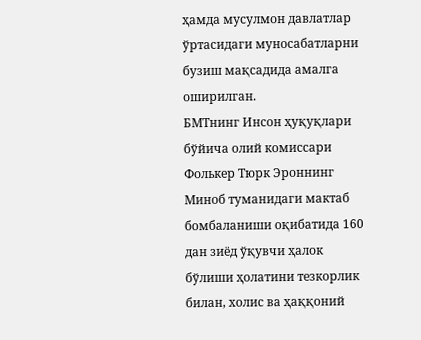ҳамда мусулмон давлатлар ўртасидаги муносабатларни бузиш мақсадида амалга оширилган.
БМТнинг Инсон ҳуқуқлари бўйича олий комиссари Фолькер Тюрк Эроннинг Миноб туманидаги мактаб бомбаланиши оқибатида 160 дан зиёд ўқувчи ҳалок бўлиши ҳолатини тезкорлик билан, холис ва ҳаққоний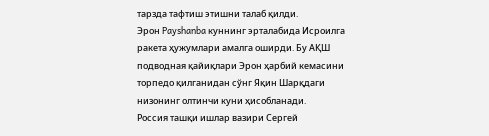тарзда тафтиш этишни талаб қилди.
Эрон Payshanba куннинг эрталабида Исроилга ракета ҳужумлари амалга оширди. Бу АҚШ подводная қайиқлари Эрон ҳарбий кемасини торпедо қилганидан сўнг Яқин Шарқдаги низонинг олтинчи куни ҳисобланади.
Россия ташқи ишлар вазири Сергей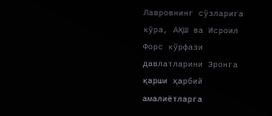Лавровнинг сўзларига кўра, АҚШ ва Исроил Форс кўрфази давлатларини Эронга қарши ҳарбий амалиётларга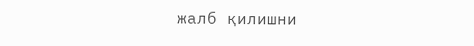жалб қилишни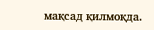мақсад қилмоқда.